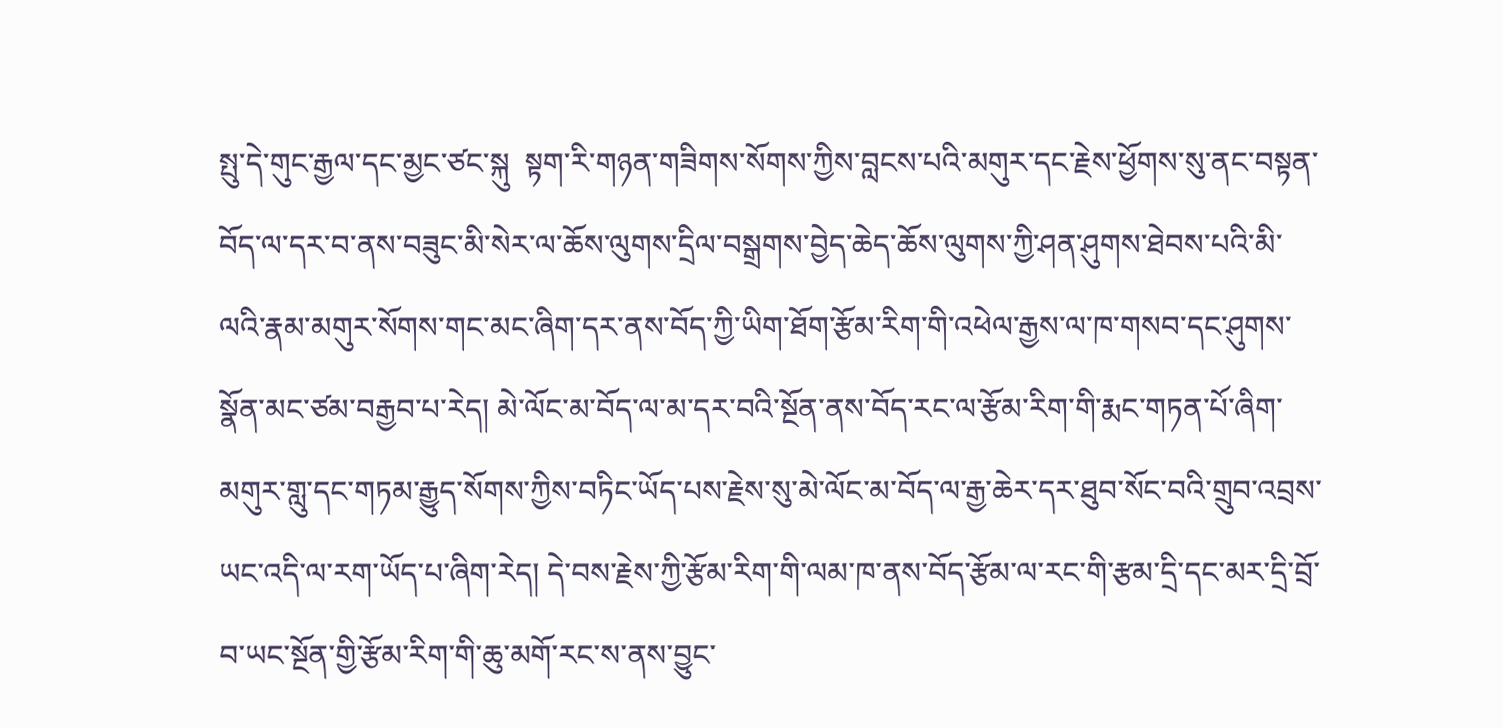སྤུ་དེ་གུང་རྒྱལ་དང་མྱང་ཙང་སྐུ  སྟག་རི་གཉན་གཟིགས་སོགས་ཀྱིས་བླངས་པའི་མགུར་དང་རྗེས་ཕྱོགས་སུ་ནང་བསྟན་བོད་ལ་དར་བ་ནས་བཟུང་མི་སེར་ལ་ཆོས་ལུགས་དྲིལ་བསྒྲགས་བྱེད་ཆེད་ཆོས་ལུགས་ཀྱི་ཤན་ཤུགས་ཐེབས་པའི་མི་ལའི་རྣམ་མགུར་སོགས་གང་མང་ཞིག་དར་ནས་བོད་ཀྱི་ཡིག་ཐོག་རྩོམ་རིག་གི་འཕེལ་རྒྱས་ལ་ཁ་གསབ་དང་ཤུགས་སྣོན་མང་ཙམ་བརྒྱབ་པ་རེད། མེ་ལོང་མ་བོད་ལ་མ་དར་བའི་སྔོན་ནས་བོད་རང་ལ་རྩོམ་རིག་གི་རྨང་གཏན་པོ་ཞིག་མགུར་གླུ་དང་གཏམ་རྒྱུད་སོགས་ཀྱིས་བཏིང་ཡོད་པས་རྗེས་སུ་མེ་ལོང་མ་བོད་ལ་རྒྱ་ཆེར་དར་ཐུབ་སོང་བའི་གྲུབ་འབྲས་ཡང་འདི་ལ་རག་ཡོད་པ་ཞིག་རེད། དེ་བས་རྗེས་ཀྱི་རྩོམ་རིག་གི་ལམ་ཁ་ནས་བོད་རྩོམ་ལ་རང་གི་རྩམ་དྲི་དང་མར་དྲི་བྲོ་བ་ཡང་སྔོན་གྱི་རྩོམ་རིག་གི་ཆུ་མགོ་རང་ས་ནས་བྱུང་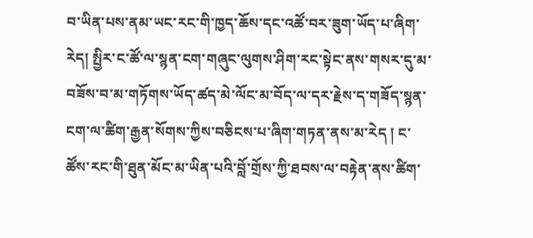བ་ཡིན་པས་ནམ་ཡང་རང་གི་ཁྱད་ཆོས་དང་འཚོ་བར་ཟུག་ཡོད་པ་ཞིག་རེད། སྤྱིར་ང་ཚོ་ལ་སྙན་ངག་གཞུང་ལུགས་ཤིག་རང་སྟེང་ནས་གསར་དུ་མ་བཟོས་བ་མ་གཏོགས་ཡོད་ཚད་མེ་ལོང་མ་བོད་ལ་དར་རྗེས་ད་གཟོད་སྙན་ངག་ལ་ཚིག་རྒྱན་སོགས་ཀྱིས་བཅིངས་པ་ཞིག་གཏན་ནས་མ་རེད ། ང་ཚོས་རང་གི་ཐུན་མོང་མ་ཡིན་པའི་བློ་གྲོས་ཀྱི་ཐབས་ལ་བརྟེན་ནས་ཚིག་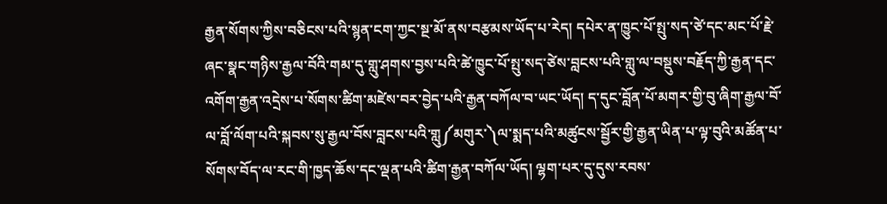རྒྱན་སོགས་ཀྱིས་བཅིངས་པའི་སྙན་ངག་ཀྱང་སྔ་མོ་ནས་བརྩམས་ཡོད་པ་རེད། དཔེར་ན་ཁྱུང་པོ་སྤུ་སད་ཙེ་དང་མང་པོ་རྗེ་ཞང་སྣང་གཉིས་རྒྱལ་བོའི་གམ་དུ་གླུ་ཤགས་བྱས་པའི་ཚེ་ཁྱུང་པོ་སྤུ་སད་ཙེས་བླངས་པའི་གླུ་ལ་བསྡུས་བརྗོད་ཀྱི་རྒྱན་དང་འགོག་རྒྱན་འདྲེས་པ་སོགས་ཚིག་མཛེས་བར་བྱེད་པའི་རྒྱན་བཀོལ་བ་ཡང་ཡོད། ད་དུང་བློན་པོ་མགར་གྱི་བུ་ཞིག་རྒྱལ་བོ་ལ་བློ་ལོག་པའི་སྐབས་སུ་རྒྱལ་བོས་བླངས་པའི་གླུ༼མགུར་༽ལ་སྨད་པའི་མཚུངས་སྦྱོར་གྱི་རྒྱན་ཡིན་པ་ལྟ་བུའི་མཚོན་པ་སོགས་བོད་ལ་རང་གི་ཁྱད་ཆོས་དང་ལྡན་པའི་ཚིག་རྒྱན་བཀོལ་ཡོད། ལྷག་པར་དུ་དུས་རབས་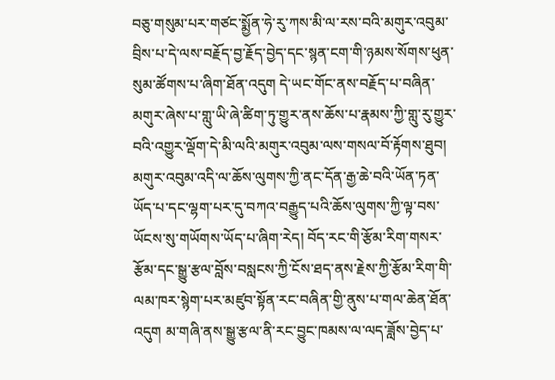བཅུ་གསུམ་པར་གཙང་སྨྱོན་ཧེ་རུ་ཀས་མི་ལ་རས་བའི་མགུར་འབུམ་བྲིས་པ་དེ་ལས་བརྗོད་བྱ་རྗོད་བྱེད་དང་སྙན་ངག་གི་ཉམས་སོགས་ཕུན་སུམ་ཚོགས་པ་ཞིག་ཐོན་འདུག དེ་ཡང་གོང་ནས་བརྗོད་པ་བཞིན་མགུར་ཞེས་པ་གླུ་ཡི་ཞེ་ཚིག་ཏུ་གྱུར་ནས་ཆོས་པ་རྣམས་ཀྱི་གླུ་རུ་གྱུར་བའི་འགྱུར་ལྡོག་དེ་མི་ལའི་མགུར་འབུམ་ལས་གསལ་བོ་རྟོགས་ཐུབ། མགུར་འབུམ་འདི་ལ་ཆོས་ལུགས་ཀྱི་ནང་དོན་རྒྱ་ཆེ་བའི་ཡོན་ཏན་ཡོད་པ་དང་ལྷག་པར་དུ་བཀའ་བརྒྱུད་པའི་ཆོས་ལུགས་ཀྱི་ལྟ་བས་ཡོངས་སུ་གཡོགས་ཡོད་པ་ཞིག་རེད། བོད་རང་གི་རྩོམ་རིག་གསར་རྩོམ་དང་སྒྱུ་རྩལ་བློས་བསླངས་ཀྱི་ངོས་ཐད་ནས་རྗེས་ཀྱི་རྩོམ་རིག་གི་ལམ་ཁར་སྙེག་པར་མཛུབ་སྟོན་རང་བཞིན་གྱི་ནུས་པ་གལ་ཆེན་ཐོན་འདུག མ་གཞི་ནས་སྒྱུ་རྩལ་ནི་རང་བྱུང་ཁམས་ལ་ལད་ཟློས་བྱེད་པ་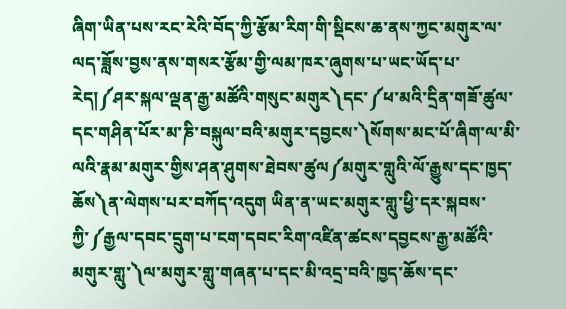ཞིག་ཡིན་པས་རང་རེའི་བོད་ཀྱི་རྩོམ་རིག་གི་སྡིངས་ཆ་ནས་ཀྱང་མགུར་ལ་ལད་ཟློས་བྱས་ནས་གསར་རྩོམ་གྱི་ལམ་ཁར་ཞུགས་པ་ཡང་ཡོད་པ་རེད།༼ཤར་སྐལ་ལྡན་རྒྱ་མཚོའི་གསུང་མགུར༽དང་༼ཕ་མའི་དྲིན་གཟོ་ཚུལ་དང་གཤིན་པོར་མ་ཎི་བསྐུལ་བའི་མགུར་དབྱངས་༽སོགས་མང་པོ་ཞིག་ལ་མི་ལའི་རྣམ་མགུར་གྱིས་ཤན་ཤུགས་ཐེབས་ཚུལ༼མགུར་གླུའི་ལོ་རྒྱུས་དང་ཁྱད་ཆོས༽ན་ལེགས་པར་བཀོད་འདུག ཡིན་ན་ཡང་མགུར་གླུ་ཕྱི་དར་སྐབས་ཀྱི་༼རྒྱལ་དབང་དྲུག་པ་ངག་དབང་རིག་འཛིན་ཚངས་དབྱངས་རྒྱ་མཚོའི་མགུར་གླུ་༽ལ་མགུར་གླུ་གཞན་པ་དང་མི་འདྲ་བའི་ཁྱད་ཆོས་དང་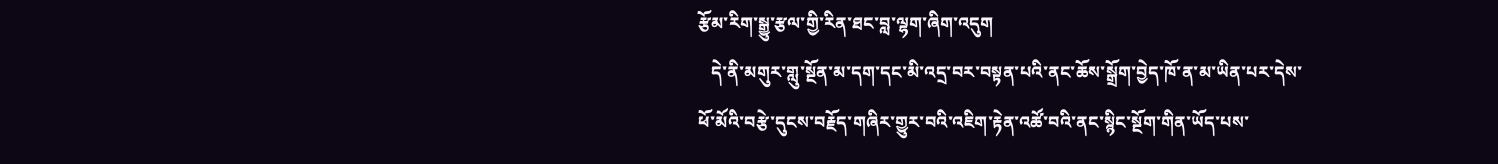རྩོམ་རིག་སྒྱུ་རྩལ་གྱི་རིན་ཐང་བླ་ལྷག་ཞིག་འདུག
   དེ་ནི་མགུར་གླུ་སྔོན་མ་དག་དང་མི་འདྲ་བར་བསྟན་པའི་ནང་ཆོས་སྒྲོག་བྱེད་ཁོ་ན་མ་ཡིན་པར་དེས་ཕོ་མོའི་བརྩེ་དུངས་བརྗོད་གཞིར་གྱུར་བའི་འཇིག་རྟེན་འཚོ་བའི་ནང་སྙིང་སྔོག་གིན་ཡོད་པས་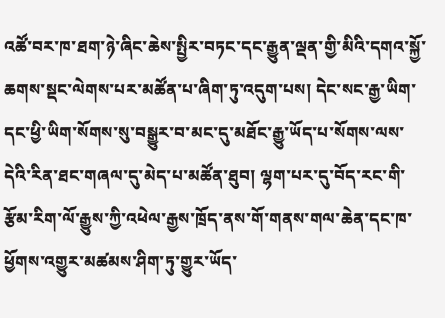འཚོ་བར་ཁ་ཐག་ཉེ་ཞིང་ཆེས་སྤྱིར་བཏང་དང་རྒྱུན་ལྡན་གྱི་མིའི་དགའ་སྐྱོ་ཆགས་སྡང་ལེགས་པར་མཚོན་པ་ཞིག་ཏུ་འདུག་པས། དེང་སང་རྒྱ་ཡིག་དང་ཕྱི་ཡིག་སོགས་སུ་བསྒྱུར་བ་མང་དུ་མཐོང་རྒྱུ་ཡོད་པ་སོགས་ལས་དེའི་རིན་ཐང་གཞལ་དུ་མེད་པ་མཚོན་ཐུབ། ལྷག་པར་དུ་བོད་རང་གི་རྩོམ་རིག་ལོ་རྒྱུས་ཀྱི་འཕེལ་རྒྱས་ཁྲོད་ནས་གོ་གནས་གལ་ཆེན་དང་ཁ་ཕྱོགས་འགྱུར་མཚམས་ཤིག་ཏུ་གྱུར་ཡོད་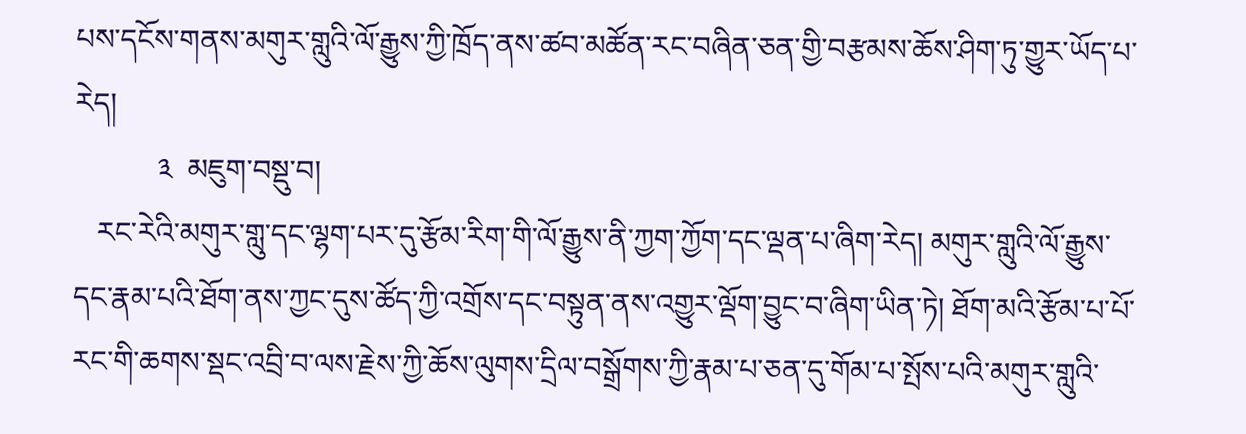པས་དངོས་གནས་མགུར་གླུའི་ལོ་རྒྱུས་ཀྱི་ཁྲོད་ནས་ཚབ་མཚོན་རང་བཞིན་ཅན་གྱི་བརྩམས་ཆོས་ཤིག་ཏུ་གྱུར་ཡོད་པ་རེད།
           ༣  མཇུག་བསྡུ་བ།
   རང་རེའི་མགུར་གླུ་དང་ལྷག་པར་དུ་རྩོམ་རིག་གི་ལོ་རྒྱུས་ནི་ཀྱག་ཀྱོག་དང་ལྡན་པ་ཞིག་རེད། མགུར་གླུའི་ལོ་རྒྱུས་དང་རྣམ་པའི་ཐོག་ནས་ཀྱང་དུས་ཚོད་ཀྱི་འགྲོས་དང་བསྟུན་ནས་འགྱུར་ལྡོག་བྱུང་བ་ཞིག་ཡིན་ཏེ། ཐོག་མའི་རྩོམ་པ་པོ་རང་གི་ཆགས་སྡང་འབྲི་བ་ལས་རྗེས་ཀྱི་ཆོས་ལུགས་དྲིལ་བསྒྲོགས་ཀྱི་རྣམ་པ་ཅན་དུ་གོམ་པ་སྤོས་པའི་མགུར་གླུའི་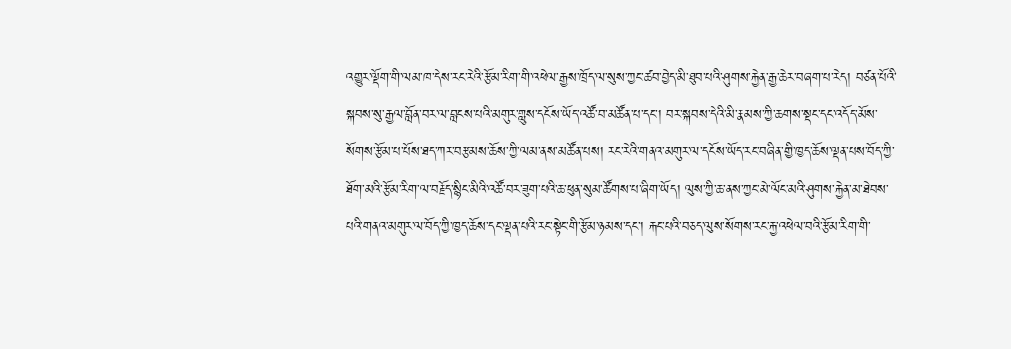འགྱུར་ལྡོག་གི་ལམ་ཁ་དེས་རང་རེའི་རྩོམ་རིག་གི་འཕེལ་རྒྱས་ཁྲོད་ལ་སུས་ཀྱང་ཚབ་བྱེད་མི་ཐུབ་པའི་ཤུགས་རྐྱེན་རྒྱ་ཆེར་བཞག་པ་རེད། བཙན་པོའི་སྐབས་སུ་རྒྱལ་བློན་བར་ལ་བླངས་པའི་མགུར་གླུས་དངོས་ཡོད་འཚོ་བ་མཚོན་པ་དང་། བར་སྐབས་དེའི་མི་རྣམས་ཀྱི་ཆགས་སྡང་དང་འདོད་མོས་སོགས་རྩོམ་པ་པོས་ཐད་ཀར་བརྩམས་ཆོས་ཀྱི་ལམ་ནས་མཚོན་པས། རང་རེའི་གནའ་མགུར་ལ་དངོས་ཡོད་རང་བཞིན་གྱི་ཁྱད་ཆོས་ལྡན་པས་བོད་ཀྱི་ཐོག་མའི་རྩོམ་རིག་ལ་བརྗོད་སྙིང་མིའི་འཚོ་བར་ཟུག་པའི་ཆ་ཕུན་སུམ་ཚོགས་པ་ཞིག་ཡོད། ལུས་ཀྱི་ཆ་ནས་ཀྱང་མེ་ལོང་མའི་ཤུགས་རྐྱེན་མ་ཐེབས་པའི་གནའ་མགུར་ལ་བོད་ཀྱི་ཁྱད་ཆོས་དང་ལྡན་པའི་རང་སྟེང་གི་རྩོམ་ཉམས་དང་། རྐང་པའི་བཅད་ལུས་སོགས་རང་རྐྱ་འཕེལ་བའི་རྩོམ་རིག་གི་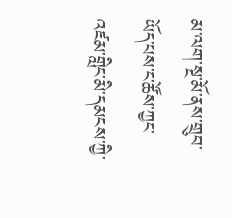མ་ལག་སྔ་མོ་ནས་གྲུབ་ཡོད་པས་ང་ཚོས་ཀྱང་འཛམ་གླིང་མི་དམངས་ཀྱི་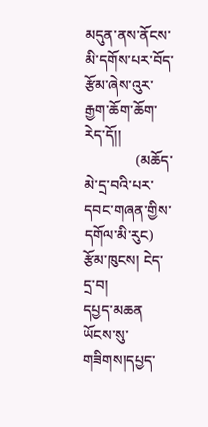མདུན་ནས་ནོངས་མི་དགོས་པར་བོད་རྩོམ་ཞེས་འུར་རྒྱག་ཆོག་ཆོག་རེད་དོ།།
              (མཆོད་མེ་དྲ་བའི་པར་དབང་གཞན་གྱིས་དགོལ་མི་རུང)
རྩོམ་ཁུངས། ངེད་དྲ་བ།
དཔྱད་མཆན ཡོངས་སུ་གཟིགས།དཔྱད་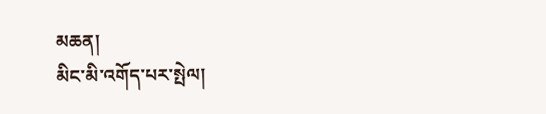མཆན།
མིང་མི་འགོད་པར་སྤེལ།